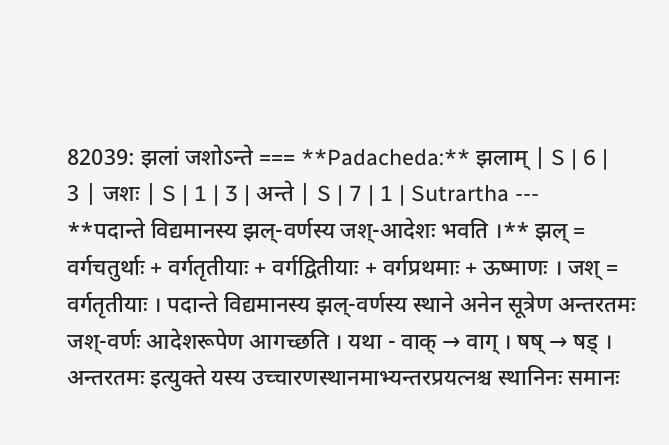82039: झलां जशोऽन्ते === **Padacheda:** झलाम् | S | 6 | 3 | जशः | S | 1 | 3 | अन्ते | S | 7 | 1 | Sutrartha --- **पदान्ते विद्यमानस्य झल्-वर्णस्य जश्-आदेशः भवति ।** झल् = वर्गचतुर्थाः + वर्गतृतीयाः + वर्गद्वितीयाः + वर्गप्रथमाः + ऊष्माणः । जश् = वर्गतृतीयाः । पदान्ते विद्यमानस्य झल्-वर्णस्य स्थाने अनेन सूत्रेण अन्तरतमः जश्-वर्णः आदेशरूपेण आगच्छति । यथा - वाक् → वाग् । षष् → षड् । अन्तरतमः इत्युक्ते यस्य उच्चारणस्थानमाभ्यन्तरप्रयत्नश्च स्थानिनः समानः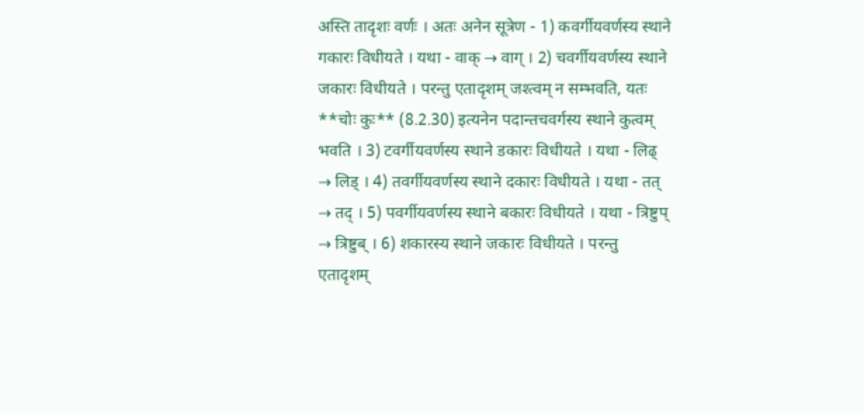अस्ति तादृशः वर्णः । अतः अनेन सूत्रेण - 1) कवर्गीयवर्णस्य स्थाने गकारः विधीयते । यथा - वाक् → वाग् । 2) चवर्गीयवर्णस्य स्थाने जकारः विधीयते । परन्तु एतादृशम् जश्त्वम् न सम्भवति, यतः **चोः कुः** (8.2.30) इत्यनेन पदान्तचवर्गस्य स्थाने कुत्वम् भवति । 3) टवर्गीयवर्णस्य स्थाने डकारः विधीयते । यथा - लिढ् → लिड् । 4) तवर्गीयवर्णस्य स्थाने दकारः विधीयते । यथा - तत् → तद् । 5) पवर्गीयवर्णस्य स्थाने बकारः विधीयते । यथा - त्रिष्टुप् → त्रिष्टुब् । 6) शकारस्य स्थाने जकारः विधीयते । परन्तु एतादृशम्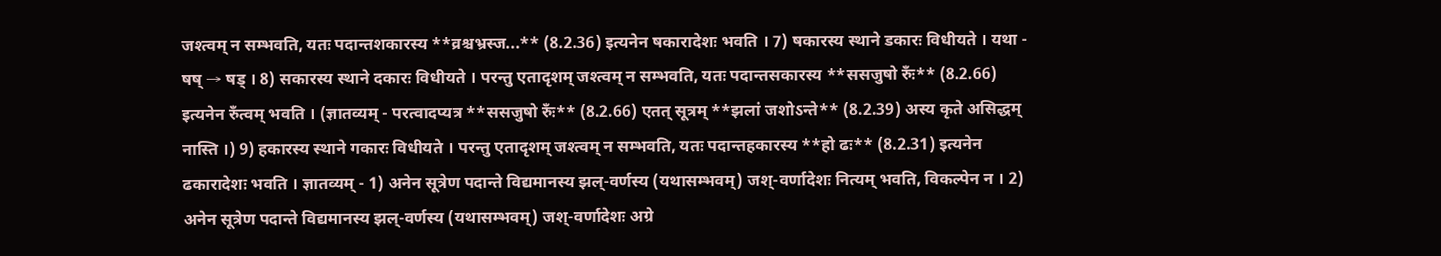जश्त्वम् न सम्भवति, यतः पदान्तशकारस्य **व्रश्चभ्रस्ज...** (8.2.36) इत्यनेन षकारादेशः भवति । 7) षकारस्य स्थाने डकारः विधीयते । यथा - षष् → षड् । 8) सकारस्य स्थाने दकारः विधीयते । परन्तु एतादृशम् जश्त्वम् न सम्भवति, यतः पदान्तसकारस्य **ससजुषो रुँः** (8.2.66) इत्यनेन रुँत्वम् भवति । (ज्ञातव्यम् - परत्वादप्यत्र **ससजुषो रुँः** (8.2.66) एतत् सूत्रम् **झलां जशोऽन्ते** (8.2.39) अस्य कृते असिद्धम् नास्ति ।) 9) हकारस्य स्थाने गकारः विधीयते । परन्तु एतादृशम् जश्त्वम् न सम्भवति, यतः पदान्तहकारस्य **हो ढः** (8.2.31) इत्यनेन ढकारादेशः भवति । ज्ञातव्यम् - 1) अनेन सूत्रेण पदान्ते विद्यमानस्य झल्-वर्णस्य (यथासम्भवम्) जश्-वर्णादेशः नित्यम् भवति, विकल्पेन न । 2) अनेन सूत्रेण पदान्ते विद्यमानस्य झल्-वर्णस्य (यथासम्भवम्) जश्-वर्णादेशः अग्रे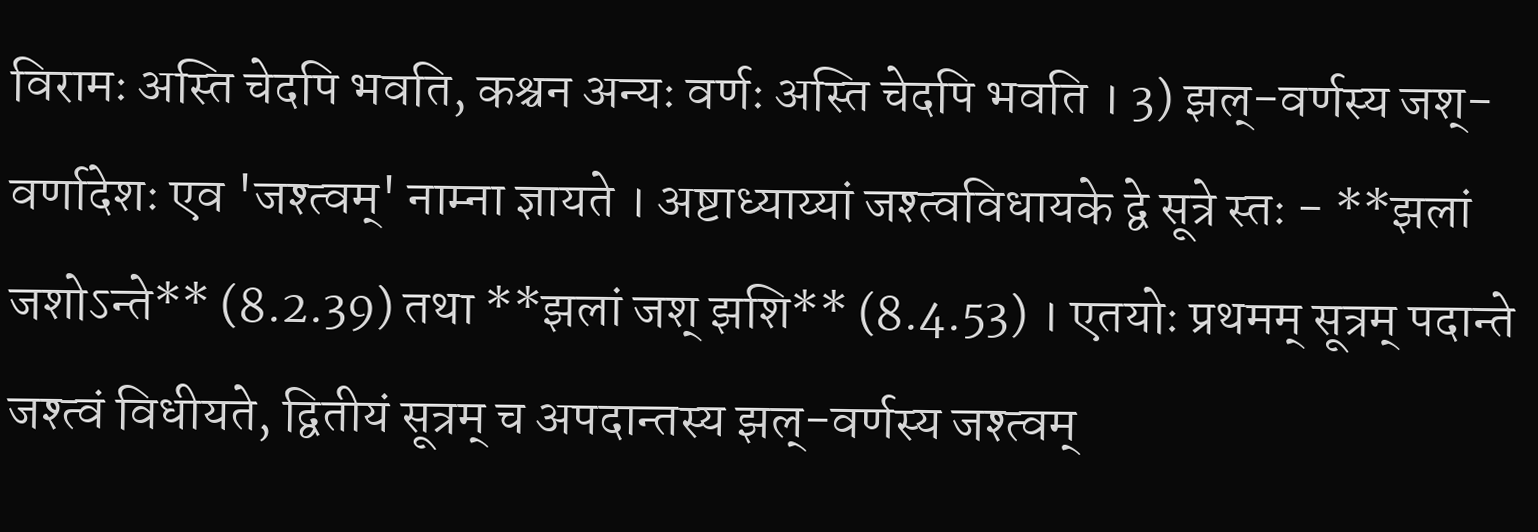विरामः अस्ति चेदपि भवति, कश्चन अन्यः वर्णः अस्ति चेदपि भवति । 3) झल्-वर्णस्य जश्-वर्णादेशः एव 'जश्त्वम्' नाम्ना ज्ञायते । अष्टाध्याय्यां जश्त्वविधायके द्वे सूत्रे स्तः - **झलां जशोऽन्ते** (8.2.39) तथा **झलां जश् झशि** (8.4.53) । एतयोः प्रथमम् सूत्रम् पदान्ते जश्त्वं विधीयते, द्वितीयं सूत्रम् च अपदान्तस्य झल्-वर्णस्य जश्त्वम्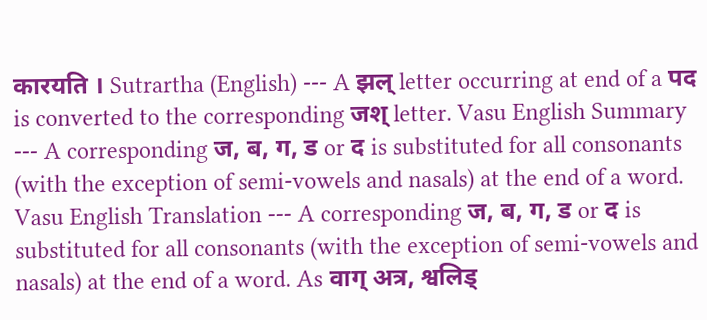कारयति । Sutrartha (English) --- A झल् letter occurring at end of a पद is converted to the corresponding जश् letter. Vasu English Summary --- A corresponding ज, ब, ग, ड or द is substituted for all consonants (with the exception of semi-vowels and nasals) at the end of a word. Vasu English Translation --- A corresponding ज, ब, ग, ड or द is substituted for all consonants (with the exception of semi-vowels and nasals) at the end of a word. As वाग् अत्र, श्वलिड्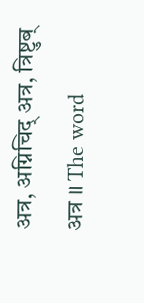अत्र, अग्निचिद् अत्र, त्रिष्टुब् अत्र ॥ The word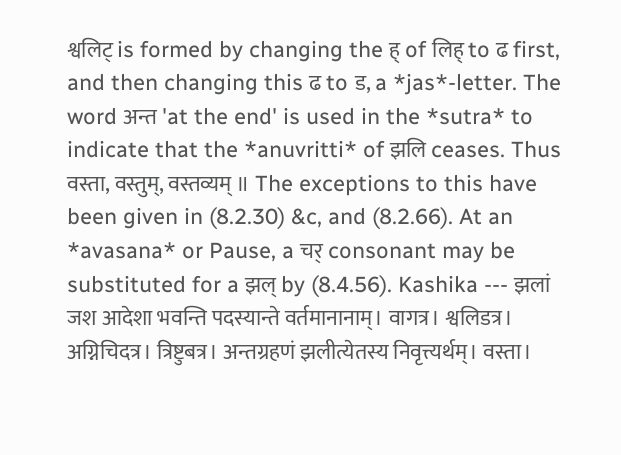श्वलिट् is formed by changing the ह् of लिह् to ढ first, and then changing this ढ to ड, a *jas*-letter. The word अन्त 'at the end' is used in the *sutra* to indicate that the *anuvritti* of झलि ceases. Thus वस्ता, वस्तुम्, वस्तव्यम् ॥ The exceptions to this have been given in (8.2.30) &c, and (8.2.66). At an *avasana* or Pause, a चर् consonant may be substituted for a झल् by (8.4.56). Kashika --- झलां जश आदेशा भवन्ति पदस्यान्ते वर्तमानानाम्। वागत्र। श्वलिडत्र। अग्निचिदत्र। त्रिष्टुबत्र। अन्तग्रहणं झलीत्येतस्य निवृत्त्यर्थम्। वस्ता।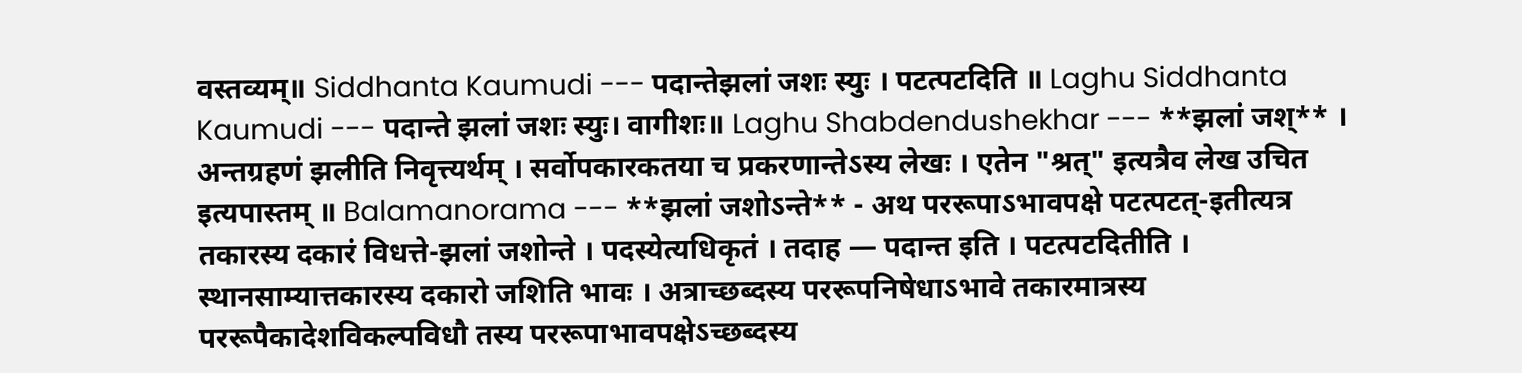वस्तव्यम्॥ Siddhanta Kaumudi --- पदान्तेझलां जशः स्युः । पटत्पटदिति ॥ Laghu Siddhanta Kaumudi --- पदान्ते झलां जशः स्युः। वागीशः॥ Laghu Shabdendushekhar --- **झलां जश्** । अन्तग्रहणं झलीति निवृत्त्यर्थम् । सर्वोपकारकतया च प्रकरणान्तेऽस्य लेखः । एतेन "श्रत्" इत्यत्रैव लेख उचित इत्यपास्तम् ॥ Balamanorama --- **झलां जशोऽन्ते** - अथ पररूपाऽभावपक्षे पटत्पटत्-इतीत्यत्र तकारस्य दकारं विधत्ते-झलां जशोन्ते । पदस्येत्यधिकृतं । तदाह — पदान्त इति । पटत्पटदितीति । स्थानसाम्यात्तकारस्य दकारो जशिति भावः । अत्राच्छब्दस्य पररूपनिषेधाऽभावे तकारमात्रस्य पररूपैकादेशविकल्पविधौ तस्य पररूपाभावपक्षेऽच्छब्दस्य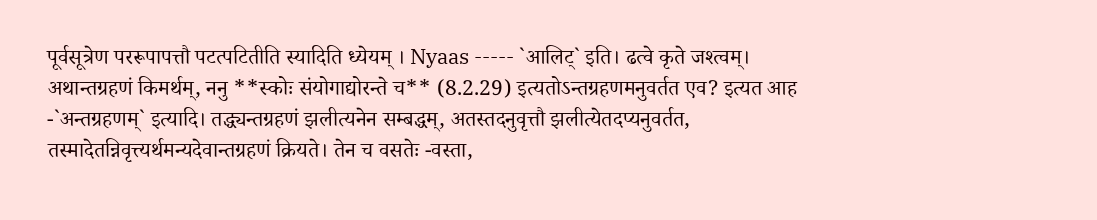पूर्वसूत्रेण पररूपापत्तौ पटत्पटितीति स्यादिति ध्येयम् । Nyaas ----- `आलिट्` इति। ढत्वे कृते जश्त्वम्। अथान्तग्रहणं किमर्थम्, ननु **स्कोः संयोगाद्योरन्ते च** (8.2.29) इत्यतोऽन्तग्रहणमनुवर्तत एव? इत्यत आह -`अन्तग्रहणम्` इत्यादि। तद्ध्यन्तग्रहणं झलीत्यनेन सम्बद्धम्, अतस्तदनुवृत्तौ झलीत्येतदप्यनुवर्तत, तस्मादेतन्निवृत्त्यर्थमन्यदेवान्तग्रहणं क्रियते। तेन च वसतेः -वस्ता,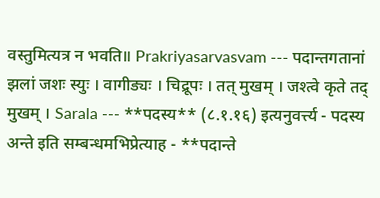वस्तुमित्यत्र न भवति॥ Prakriyasarvasvam --- पदान्तगतानां झलां जशः स्युः । वागीड्यः । चिद्रूपः । तत् मुखम् । जश्त्वे कृते तद् मुखम् । Sarala --- **पदस्य** (८.१.१६) इत्यनुवर्त्त्य - पदस्य अन्ते इति सम्बन्धमभिप्रेत्याह - **पदान्ते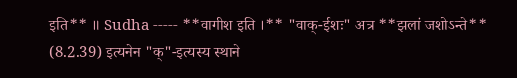इति** ॥ Sudha ----- **वागीश इति ।** "वाक्-ईशः" अत्र **झलां जशोऽन्ते** (8.2.39) इत्यनेन "क्"-इत्यस्य स्थाने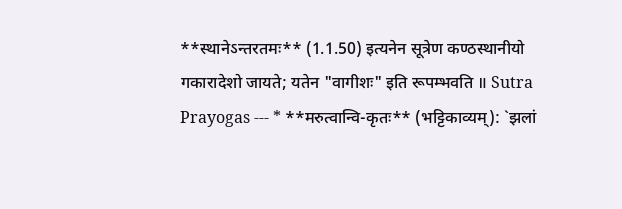**स्थानेऽन्तरतमः** (1.1.50) इत्यनेन सूत्रेण कण्ठस्थानीयो गकारादेशो जायते; यतेन "वागीशः" इति रूपम्भवति ॥ Sutra Prayogas --- * **मरुत्वान्वि-कृतः** (भट्टिकाव्यम्): `झलां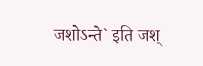जशोऽन्ते` इति जश्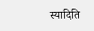स्यादिति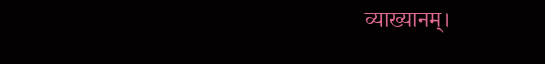व्याख्यानम्।